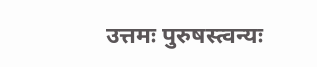उत्तमः पुरुषस्त्वन्यः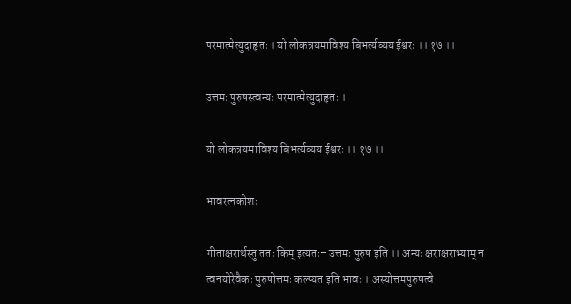परमात्मेत्युदाहृतः । यो लोकत्रयमाविश्य बिभर्त्यव्यय ईश्वरः ।। १७ ।।

उत्तमः पुरुषस्त्वन्यः परमात्मेत्युदाहृतः ।

यो लोकत्रयमाविश्य बिभर्त्यव्यय ईश्वरः ।। १७ ।।

भावरत्नकोशः

गीताक्षरार्थस्तु ततः किम् इत्यतः– उत्तमः पुरुष इति ।। अन्यः क्षराक्षराभ्याम् न त्वनयोरेवैकः पुरुषोत्तमः कल्प्यत इति भावः । अस्योत्तमपुरुषत्वे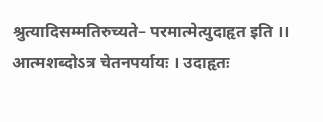श्रुत्यादिसम्मतिरुच्यते– परमात्मेत्युदाहृत इति ।। आत्मशब्दोऽत्र चेतनपर्यायः । उदाहृतः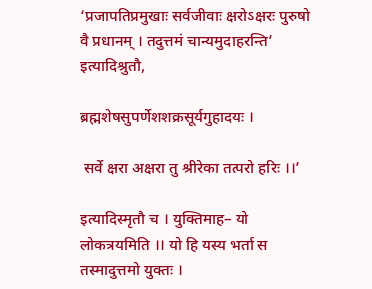‘प्रजापतिप्रमुखाः सर्वजीवाः क्षरोऽक्षरः पुरुषो वै प्रधानम् । तदुत्तमं चान्यमुदाहरन्ति’ इत्यादिश्रुतौ,

ब्रह्मशेषसुपर्णेशशक्रसूर्यगुहादयः ।

 सर्वे क्षरा अक्षरा तु श्रीरेका तत्परो हरिः ।।’

इत्यादिस्मृतौ च । युक्तिमाह– यो लोकत्रयमिति ।। यो हि यस्य भर्ता स तस्मादुत्तमो युक्तः ।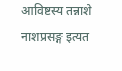आविष्टस्य तन्नाशे नाशप्रसङ्ग इत्यत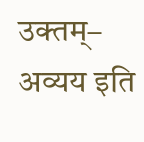उक्तम्– अव्यय इति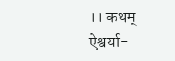।। कथम् ऐश्वर्या-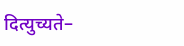दित्युच्यते–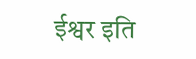ईश्वर इति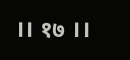।। १७ ।।